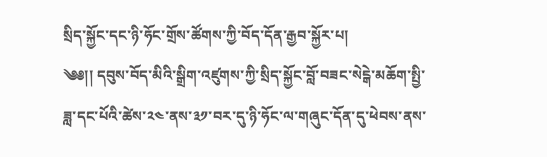སྲིད་སྐྱོང་དང་ཉི་ཧོང་གྲོས་ཚོགས་ཀྱི་བོད་དོན་རྒྱབ་སྐྱོར་པ།
༄༅།། དབུས་བོད་མིའི་སྒྲིག་འཛུགས་ཀྱི་སྲིད་སྐྱོང་བློ་བཟང་སེངྒེ་མཆོག་སྤྱི་ཟླ་དང་པོའི་ཚེས་༢༤་ནས་༣༡་བར་དུ་ཉི་ཧོང་ལ་གཞུང་དོན་དུ་ཕེབས་ནས་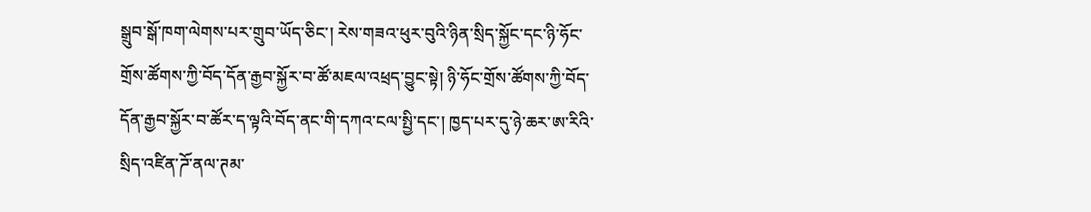སྒྲུབ་སྒོ་ཁག་ལེགས་པར་གྲུབ་ཡོད་ཅིང་། རེས་གཟའ་ཕུར་བུའི་ཉིན་སྲིད་སྐྱོང་དང་ཉི་ཧོང་གྲོས་ཚོགས་ཀྱི་བོད་དོན་རྒྱབ་སྐྱོར་བ་ཚོ་མཇལ་འཕྲད་བྱུང་སྟེ། ཉི་ཧོང་གྲོས་ཚོགས་ཀྱི་བོད་དོན་རྒྱབ་སྐྱོར་བ་ཚོར་ད་ལྟའི་བོད་ནང་གི་དཀའ་ངལ་སྤྱི་དང་། ཁྱད་པར་དུ་ཉེ་ཆར་ཨ་རིའི་སྲིད་འཛིན་ཌོ་ནལ་ཊམ་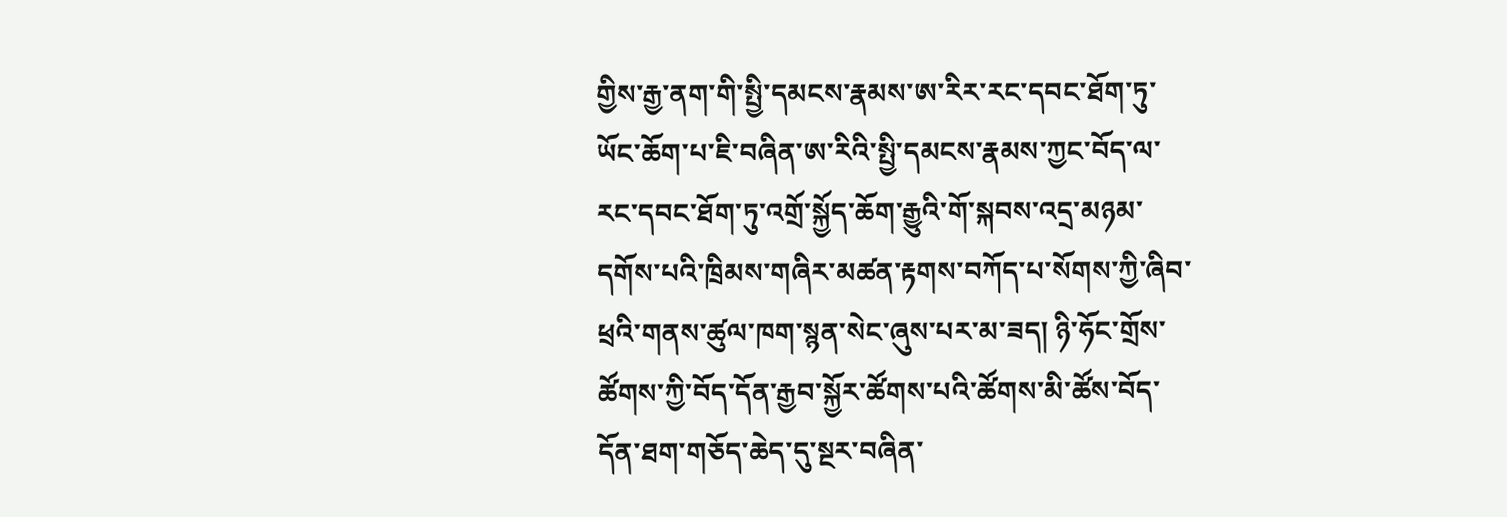གྱིས་རྒྱ་ནག་གི་སྤྱི་དམངས་རྣམས་ཨ་རིར་རང་དབང་ཐོག་ཏུ་ཡོང་ཆོག་པ་ཇི་བཞིན་ཨ་རིའི་སྤྱི་དམངས་རྣམས་ཀྱང་བོད་ལ་རང་དབང་ཐོག་ཏུ་འགྲོ་སྐྱོད་ཆོག་རྒྱུའི་གོ་སྐབས་འདྲ་མཉམ་དགོས་པའི་ཁྲིམས་གཞིར་མཚན་རྟགས་བཀོད་པ་སོགས་ཀྱི་ཞིབ་ཕྲའི་གནས་ཚུལ་ཁག་སྙན་སེང་ཞུས་པར་མ་ཟད། ཉི་ཧོང་གྲོས་ཚོགས་ཀྱི་བོད་དོན་རྒྱབ་སྐྱོར་ཚོགས་པའི་ཚོགས་མི་ཚོས་བོད་དོན་ཐག་གཅོད་ཆེད་དུ་སྔར་བཞིན་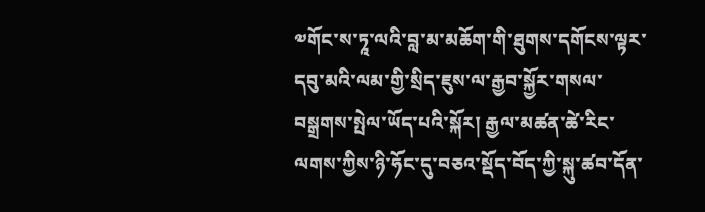༧གོང་ས་ཏཱ་ལའི་བླ་མ་མཆོག་གི་ཐུགས་དགོངས་ལྟར་དབུ་མའི་ལམ་གྱི་སྲིད་ཇུས་ལ་རྒྱབ་སྐྱོར་གསལ་བསྒྲགས་སྤེལ་ཡོད་པའི་སྐོར། རྒྱལ་མཚན་ཚེ་རིང་ལགས་ཀྱིས་ཉི་ཧོང་དུ་བཅའ་སྡོད་བོད་ཀྱི་སྐུ་ཚབ་དོན་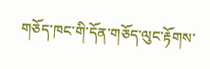གཅོད་ཁང་གི་དོན་གཅོད་ལུང་རྟོགས་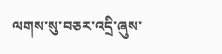ལགས་སུ་བཅར་འདྲི་ཞུས་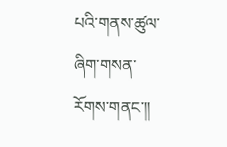པའི་གནས་ཚུལ་ཞིག་གསན་རོགས་གནང་།།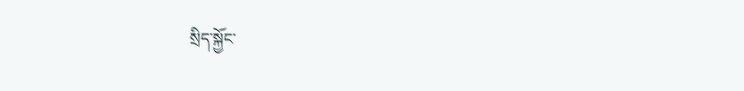སྲིད་སྐྱོང་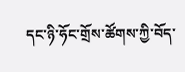དང་ཉི་ཧོང་གྲོས་ཚོགས་ཀྱི་བོད་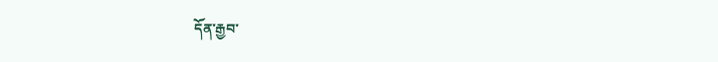དོན་རྒྱབ་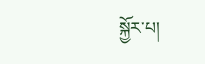སྐྱོར་པ།